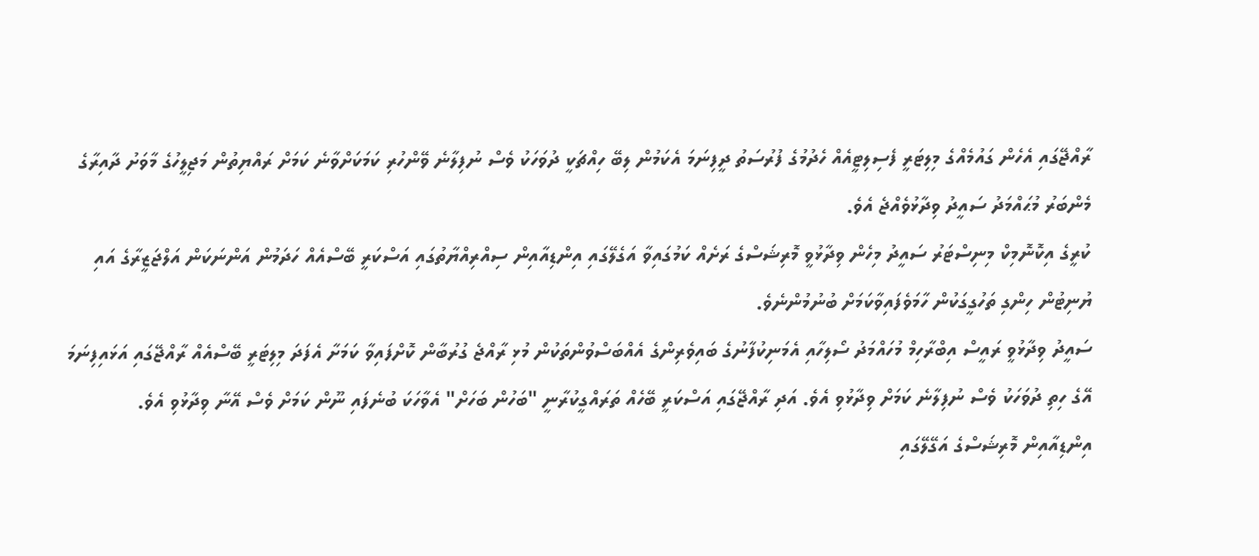ރާއްޖޭގައި އެހެން ގައުމެއްގެ މިލިޓަރީ ފެސިލިޓީއެއް ހެދުމުގެ ފުރުސަތު ދީފިނަމަ އެކަމުން ލިބޭ ހިއްޗަކީ ދުވަހަކު ވެސް ނުފިލާނެ ވޭންހުރި ކަމަކަށްވާނެ ކަމަށް ރައްޔިތުން މަޖިލީހުގެ މާވަށު ދާއިރާގެ މެންބަރު މުޙައްމަދު ސައީދު ވިދާޅުވެއްޖެ އެވެ.
ކުރީގެ އިކޮނޮމިކް މިނިސްޓަރު ސައީދު މިހެން ވިދާޅުވީ މޮރިޝަސްގެ ރަށެއް ކަމުގައިވާ އަގެލޭގައި އިންޑިއާއިން ސިއްރިއްޔާތުގައި އަސްކަރީ ބޭސްއެއް ހަދަމުން އަންނަކަން އަލްޖަޒީރާގެ އައި ޔުނިޓުން ހިންގި ތަހުގީގަކުން ހާމަވެފައިވާކަމަށް ބުނުމުންނެވެ.
ސައީދު ވިދާޅުވީ ރައީސް އިބްރާހިމް މުހައްމަދު ސޯލިހާއި އެމަނިކުފާނުގެ ބައިވެރިންގެ އެއްބަސްވުންތަކުން މުޅި ރާއްޖެ ގުރުބާން ކޮށްފައިވާ ކަމަށާ އެފަދަ މިލިޓަރީ ބޭސްއެއް ރާއްޖޭގައި އަޅައިފިނަމަ އޭގެ ހިތި ދުވަހަކު ވެސް ނުފިލާނެ ކަމަށް ވިދާޅުވި އެވެ. އަދި ރާއްޖޭގައި އަސްކަރީ ބޭހެއް ތަރައްގީކުރާނީ "ބަހުން ބަހަށް" އެވާހަކަ ބުނެފައި ނޫން ކަމަށް ވެސް އޭނާ ވިދާޅުވި އެވެ.
އިންޑިއާއިން މޮރިޝަސްގެ އަގޭލޭގައި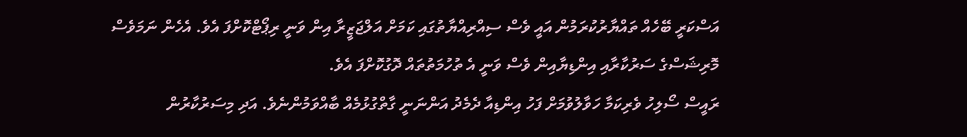އަސްކަރީ ބޭހެއް ތައްޔާރުކުރަމުން އައީ ވެސް ސިއްރިއްޔާތުގައި ކަމަށް އަލްޖަޒީރާ އިން ވަނީ ރިޕޯޓްކޮށްފަ އެވެ. އެހެން ނަމަވެސް މޮރިޝަސްގެ ސަރުކާރާއި އިންޑިޔާއިން ވެސް ވަނީ އެ ތުހުމަތުތައް ދޮގުކޮށްފަ އެވެ.
ރައީސް ސޯލިހު ވެރިކަމާ ހަވާލުވުމަށް ފަހު އިންޑިއާ ދެމެދު އަންނަނީ ގާތްގުޅުމެއް ބާއްވަމުންނެވެ. އަދި މިސަރުކާރުން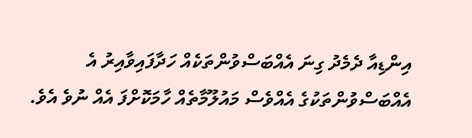އިންޑިއާ ދެމެދު ގިނަ އެއްބަސްވުންތަކެއް ހަދާފައިވާއިރު އެ އެއްބަސްވުންތަކުގެ އެއްވެސް މައުލޫމާތެއް ހާމަކޮށްފަ އެއް ނުވެ އެވެ.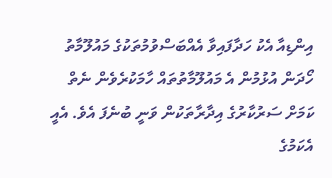އިންޑިއާ އެކު ހަދާފައިވާ އެއްބަސްވުމުތަކުގެ މައުލޫމާތު ހޯދަން އުޅުމުން އެ މައުލޫމާތުތައް ހާމަކުރެވެން ނެތް ކަމަށް ސަރުކާރުގެ އިދާރާތަކުން ވަނީ ބުނެފަ އެވެ. އެއީ އެކަމުގެ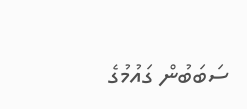ސަބަބުން ގައުމުގެ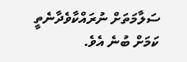ސަލާމަތަށް ނުރައްކާވެދާނެތީ ކަމަށް ބުނެ އެވެ.